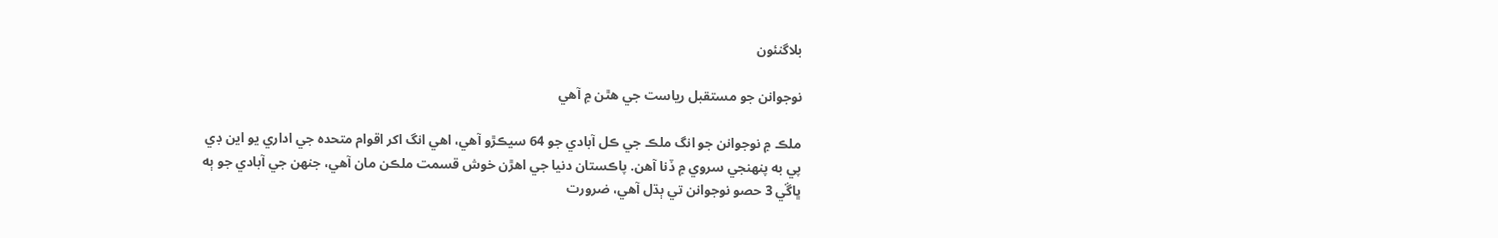بلاگنئون

نوجوانن جو مستقبل رياست جي هٿن ۾ آهي

ملڪ ۾ نوجوانن جو انگ ملڪ جي ڪل آبادي جو 64 سيڪڙو آهي، اهي انگ اکر اقوام متحده جي اداري يو اين ڊي پي به پنهنجي سروي ۾ ڏنا آهن. پاڪستان دنيا جي اهڙن خوش قسمت ملڪن مان آهي، جنهن جي آبادي جو ٻه ڀاڱي 3 حصو نوجوانن تي ٻڌل آهي، ضرورت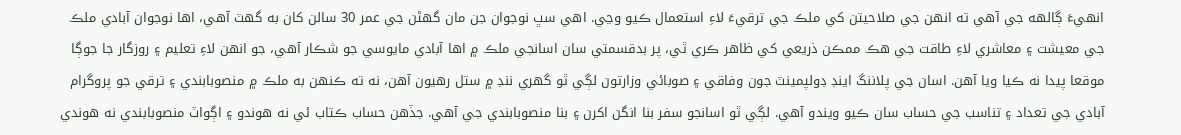انهيءَ ڳالهه جي آهي ته انهن جي صلاحيتن کي ملڪ جي ترقيءَ لاءِ استعمال ڪيو وڃي. اهي سڀ نوجوان جن مان گهڻن جي عمر 30 سالن کان به گهٽ آهي، اها نوجوان آبادي ملڪ جي معيشت ۽ معاشري لاءِ طاقت جي هڪ ممڪن ذريعي کي ظاهر ڪري ٿي، پر بدقسمتي سان اسانجي ملڪ ۾ اها آبادي مايوسي جو شڪار آهي، جو انهن لاءِ تعليم ۽ روزگار جا جوڳا موقعا پيدا نه ڪيا ويا آهن. اسان جي پلاننگ اينڊ ڊولپمينٽ جون وفاقي ۽ صوبائي وزارتون لڳي ٿو گهري ننڊ ۾ ستل رهيون آهن، نه ته ڪنهن به ملڪ ۾ منصوبابندي ۽ ترقي جو پروگرام آبادي جي تعداد ۽ تناسب جي حساب سان ڪيو ويندو آهي. لڳي ٿو اسانجو سفر بنا انگن اکرن ۽ بنا منصوبابندي جي آهي. جڏهن حساب ڪتاب ئي نه هوندو ۽ اڳواٽ منصوبابندي نه هوندي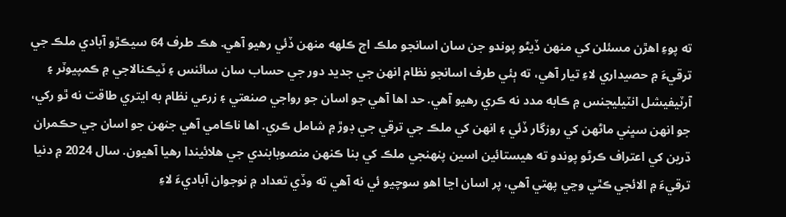ته پوءِ اهڙن مسئلن کي منهن ڏيڻو پوندو جن سان اسانجو ملڪ اڄ ڪلهه منهن ڏئي رهيو آهي. هڪ طرف 64 سيڪڙو آبادي ملڪ جي ترقيءَ ۾ حصيداري لاءِ تيار آهي، ته ٻئي طرف اسانجو نظام انهن جي جديد دور جي حساب سان سائنس ۽ ٽيڪنالاجي ۾ ڪمپيوٽر ۽ آرٽيفيشل انٽيليجنس ۾ ڪابه مدد نه ڪري رهيو آهي. حد اها آهي جو اسان جو رواجي صنعتي ۽ زرعي نظام به ايتري طاقت نه ٿو رکي، جو انهن سڀني ماڻهن کي روزگار ڏئي ۽ انهن کي ملڪ جي ترقي جي ڊوڙ ۾ شامل ڪري. اها ناڪامي آهي جنهن جو اسان جي حڪمران ڌرين کي اعتراف ڪرڻو پوندو ته هيستائين اسين پنهنجي ملڪ کي بنا ڪنهن منصوبابندي جي هلائيندا رهيا آهيون. سال 2024 ۾ دنيا ترقيءَ ۾ الائجي ڪٿي وڃي پهتي آهي، پر اسان اڃا اهو سوچيو ئي نه آهي ته وڏي تعداد ۾ نوجوان آباديءَ لاءِ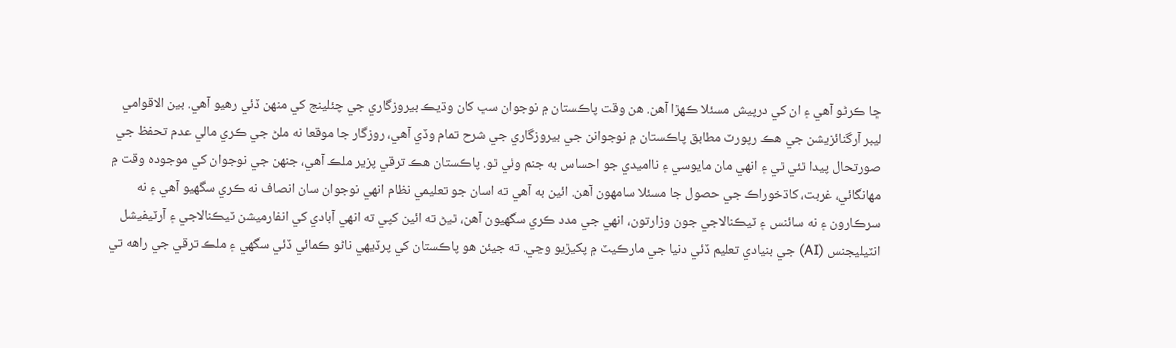ڇا ڪرڻو آهي ۽ ان کي درپيش مسئلا ڪهڙا آهن. هن وقت پاڪستان ۾ نوجوان سڀ کان وڌيڪ بيروزگاري جي چئلينج کي منهن ڏئي رهيو آهي. بين الاقوامي ليبر آرگنائزيشن جي هڪ رپورٽ مطابق پاڪستان ۾ نوجوانن جي بيروزگاري جي شرح تمام وڏي آهي، روزگار جا موقعا نه ملڻ جي ڪري مالي عدم تحفظ جي صورتحال پيدا ٿئي ٿي ۽ انهي مان مايوسي ۽ نااميدي جو احساس به جنم وٺي ٿو. پاڪستان هڪ ترقي پزير ملڪ آهي، جنهن جي نوجوان کي موجوده وقت ۾ مهانگائي، غربت، کاڌخوراڪ جي حصول جا مسئلا سامهون آهن. ائين به آهي ته اسان جو تعليمي نظام انهي نوجوان سان انصاف نه ڪري سگهيو آهي ۽ نه سرڪارون ۽ نه سائنس ۽ ٽيڪنالاجي جون وزارتون، انهي جي مدد ڪري سگهيون آهن، ٿيڻ ته ائين کپي ته انهي آبادي کي انفارميشن ٽيڪنالاجي ۽ آرٽيفيشل انٽيليجنس (AI) جي بنيادي تعليم ڏئي دنيا جي مارڪيٽ ۾ پکيڙيو وڃي. ته جيئن هو پاڪستان کي پرڏيهي ناڻو ڪمائي ڏئي سگهي ۽ ملڪ ترقي جي راهه تي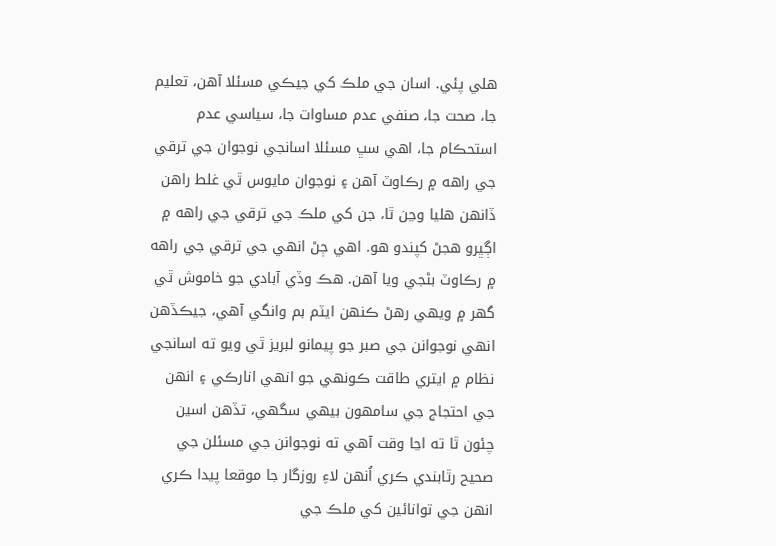هلي پئي. اسان جي ملڪ کي جيڪي مسئلا آهن، تعليم جا، صحت جا، صنفي عدم مساوات جا، سياسي عدم استحڪام جا، اهي سڀ مسئلا اسانجي نوجوان جي ترقي جي راهه ۾ رڪاوٽ آهن ۽ نوجوان مايوس ٿي غلط راهن ڏانهن هليا وڃن ٿا، جن کي ملڪ جي ترقي جي راهه ۾ اڳڀرو هجڻ کپندو هو. اهي ڄڻ انهي جي ترقي جي راهه ۾ رڪاوٽ بڻجي ويا آهن. هڪ وڏي آبادي جو خاموش ٿي گهر ۾ ويهي رهڻ ڪنهن ايٽم بم وانگي آهي، جيڪڏهن انهي نوجوانن جي صبر جو پيمانو لبريز ٿي ويو ته اسانجي نظام ۾ ايتري طاقت ڪونهي جو انهي انارڪي ۽ انهن جي احتجاج جي سامهون بيهي سگهي، تڏهن اسين چئون ٿا ته اڃا وقت آهي ته نوجوانن جي مسئلن جي صحيح رٿابندي ڪري اُنهن لاءِ روزگار جا موقعا پيدا ڪري انهن جي توانائين کي ملڪ جي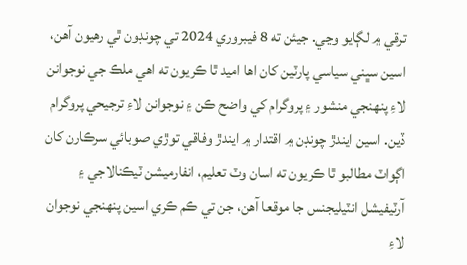ترقي ۾ لڳايو وڃي. جيئن ته 8 فيبروري 2024 تي چونڊون ٿي رهيون آهن، اسين سڀني سياسي پارٽين کان اها اميد ٿا ڪريون ته اهي ملڪ جي نوجوانن لاءِ پنهنجي منشور ۽ پروگرام کي واضح ڪن ۽ نوجوانن لاءِ ترجيحي پروگرام ڏين. اسين ايندڙ چونڊن ۾ اقتدار ۾ ايندڙ وفاقي توڙي صوبائي سرڪارن کان اڳواٽ مطالبو ٿا ڪريون ته اسان وٽ تعليم، انفارميشن ٽيڪنالاجي ۽ آرٽيفيشل انٽيليجنس جا موقعا آهن، جن تي ڪم ڪري اسين پنهنجي نوجوان لاءِ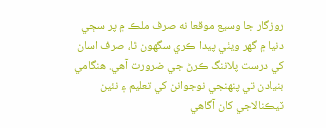روزگار جا وسيع موقعا نه صرف ملڪ ۾ پر سڄي دنيا ۾ گهر ويٺي پيدا ڪري سگهون ٿا، صرف اسان کي درست پلاننگ ڪرڻ جي ضرورت آهي. هنگامي بنيادن تي پنهنجي نوجوانن کي تعليم ۽ نئين ٽيڪنالاجي کان آگاهي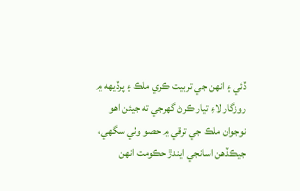ڏئي ۽ انهن جي تربيت ڪري ملڪ ۽ پرڏيهه ۾ روزگار لاءِ تيار ڪرڻ گهرجي ته جيئن اهو نوجوان ملڪ جي ترقي ۾ حصو وٺي سگهي، جيڪڏهن اسانجي ايندڙ حڪومت انهن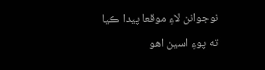نوجوانن لاءِ موقعا پيدا ڪيا ته پوءِ اسين اهو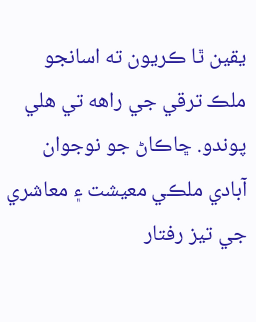يقين ٿا ڪريون ته اسانجو ملڪ ترقي جي راهه تي هلي پوندو. ڇاڪاڻ جو نوجوان آبادي ملڪي معيشت ۽ معاشري جي تيز رفتار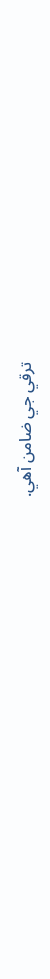ترقي جي ضامن آهي.